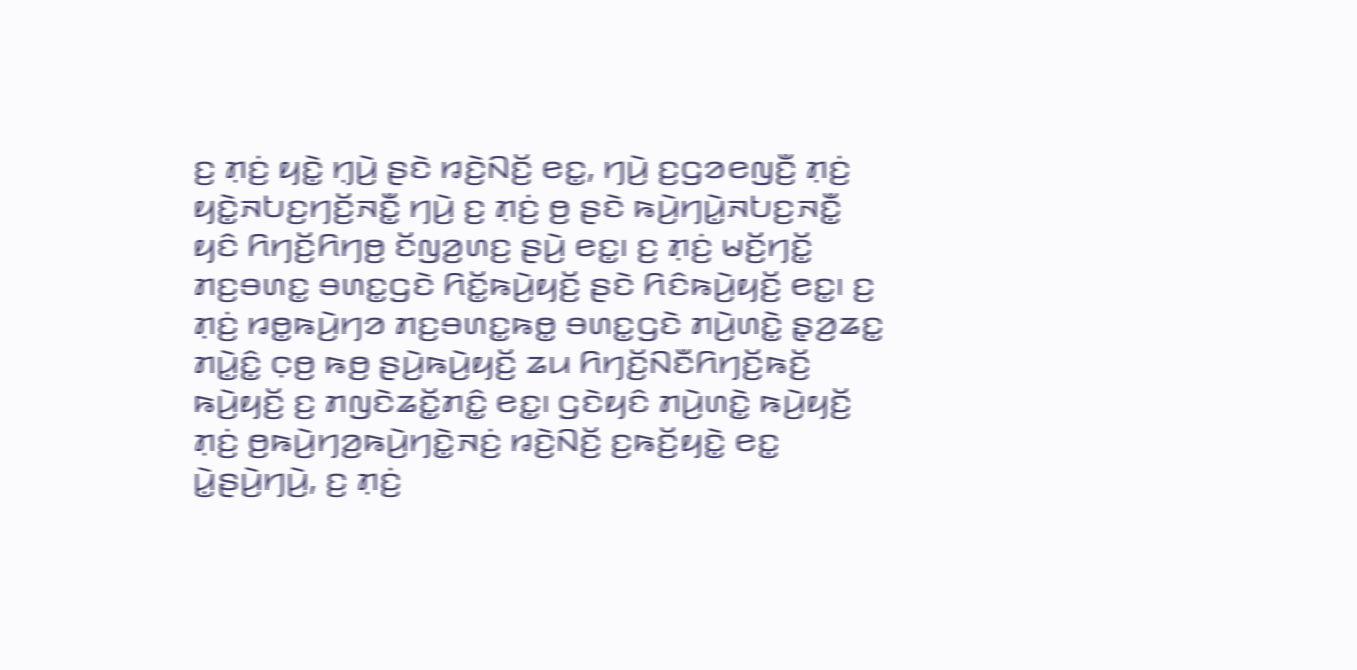ꤢ꤬ ꤊ꤫ꤢꤦ꤬ ꤟꤢꤧ꤭ ꤚ꤫ꤣꤧ꤬ ꤔꤢꤧ ꤙꤢꤧ꤬ꤡꤢꤩ꤬ ꤕꤢ꤭, ꤚꤣꤧ꤬ ꤢ꤬ꤞꤤꤕꤜꤢꤪ꤬ ꤊ꤫ꤢꤦ꤬ ꤟꤢꤧ꤭ꤏꤝꤢ꤬ꤚꤢꤩ꤬ꤏꤢꤪ꤭ ꤚꤣꤧ꤬ ꤢ꤬ ꤊ꤫ꤢꤦ꤬ ꤥ꤬ ꤔꤢꤧ ꤒꤣꤧ꤬ꤚꤣꤧ꤭ꤏꤝꤢ꤬ꤏꤢꤪ꤭ ꤟꤢꤨ ꤖꤚꤢꤩ꤬ꤖꤚꤥ꤬ ꤢꤩꤜꤤ꤬ꤛꤢ꤬ ꤔꤣꤧ꤬ ꤕꤢ꤭꤯ ꤢ꤬ ꤊ꤫ꤢꤦ꤬ ꤗꤢꤩ꤬ꤚꤢꤩ꤭ ꤊꤢ꤬ꤋꤛꤢ꤭ ꤋꤛꤢ꤭ꤞꤢꤧ ꤖꤢꤩ꤭ꤒꤣꤧ꤬ꤟꤢꤩ꤬ ꤔꤢꤧ ꤖꤢꤨꤒꤣꤧ꤬ꤟꤢꤩ꤬ ꤕꤢ꤭꤯ ꤢ꤬ ꤊ꤫ꤢꤦ꤬ ꤙꤥ꤭ꤒꤣꤧ꤬ꤚꤤ ꤊꤢ꤬ꤋꤛꤢ꤭ꤒꤥ꤭ ꤋꤛꤢ꤭ꤞꤢꤧ ꤊꤣꤧ꤬ꤛꤢꤧ꤭ ꤔ꤫ꤤ꤬ꤘꤢ꤭ ꤊꤣꤧ꤭ꤢꤨ꤭ ꤍ꤫ꤥ꤬ ꤒꤥ꤬ ꤔꤣꤧ꤬ꤒꤣꤧ꤬ꤟꤢꤩ꤬ ꤘꤣ ꤖꤚꤢꤩ꤬ꤡꤢꤪꤖꤚꤢꤩ꤬ꤒꤢꤩ꤬ ꤒꤣꤧ꤬ꤟꤢꤩ꤬ ꤢ꤬ ꤊꤜꤢꤧꤘꤢꤩ꤭ꤊꤢꤨ꤭ ꤕꤢ꤭꤯ ꤞꤢꤧꤟꤢꤨ ꤊꤣꤧ꤬ꤛꤢꤧ꤭ ꤒꤣꤧ꤬ꤟꤢꤩ꤬ ꤊ꤫ꤢꤦ꤬ ꤥ꤬ꤒꤣꤧ꤬ꤚꤤ꤬ꤒꤣꤧ꤬ꤚꤢꤧ꤭ꤏꤢꤦ꤬ ꤙꤢꤧ꤬ꤡꤢꤩ꤬ ꤢ꤬ꤒꤢꤩ꤬ꤟꤢꤧ꤭ ꤕꤢ꤭ ꤣꤧ꤭ꤔꤣꤧ꤬ꤚꤣꤧ꤬, ꤢ꤬ ꤊ꤫ꤢꤦ꤬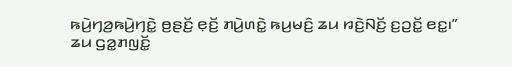ꤒꤣꤧ꤬ꤚꤤ꤬ꤒꤣꤧ꤬ꤚꤢꤧ꤭ ꤥ꤬ꤔꤢꤩ꤬ ꤕ꤫ꤢꤩ꤬ ꤊꤣꤧ꤬ꤛꤢꤧ꤭ ꤒꤣ꤬ꤗꤢꤨ꤬ ꤘꤣ ꤙꤢꤧ꤬ꤡꤢꤩ꤬ ꤢ꤬ꤑꤢꤩ꤭ ꤕꤢ꤭꤯”
ꤘꤣ ꤞꤤ꤭ꤊꤜꤢꤩ꤭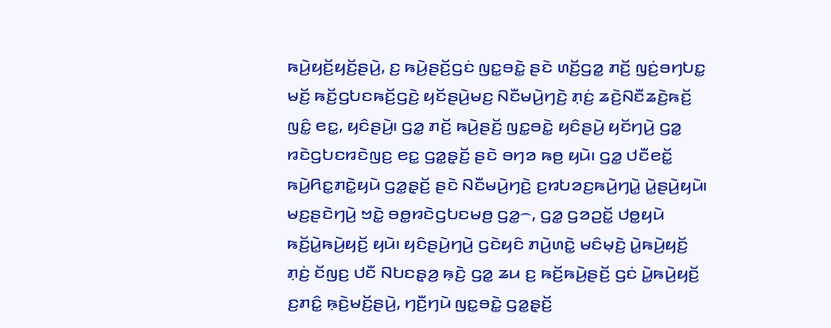ꤒꤣꤧ꤬ꤟꤢꤩ꤬ꤟꤢꤩ꤬ꤔꤣꤧ꤬, ꤢ꤬ ꤒꤣꤧ꤬ꤔꤢꤩ꤬ꤞꤢꤦ ꤜꤢ꤭ꤋꤢꤧ꤭ ꤔꤢꤧ ꤛꤢꤩ꤬ꤞꤤ꤭ ꤊꤢꤩ꤬ ꤜꤢꤦ꤬ꤋꤚꤝꤢ꤭ ꤗꤢꤩ꤬ ꤒꤢꤩ꤬ꤞꤝꤢꤒꤢꤩ꤬ꤞꤢꤧ꤬ ꤟꤢꤩꤔꤣꤧ꤬ꤗꤢ꤬ ꤡꤢꤪꤗꤣꤧ꤬ꤚꤢꤧ꤬ ꤊ꤫ꤢꤦ꤬ ꤘꤢꤧ꤬ꤡꤢꤪꤘꤢꤧ꤬ꤒꤢꤩ꤬ ꤜꤢꤨ꤭ ꤕꤢ꤭, ꤟꤢꤨꤔꤣꤧ꤬꤯ ꤞꤤ꤭ ꤊꤢꤩ꤬ ꤒꤣꤧ꤬ꤔꤢꤩ꤬ ꤜꤢ꤭ꤋꤢꤧ꤭ ꤟꤢꤨꤔꤣꤧ꤬ ꤟꤢꤩꤚꤣꤧ꤬ ꤞꤤ꤭ ꤙꤢꤧꤞꤝꤢꤙꤢꤧꤜꤢ꤬ ꤕꤢ꤭ ꤞꤤ꤭ꤔ꤫ꤢꤩ꤬ ꤔꤢꤧ ꤋꤚꤤ ꤒꤥ꤬ ꤟꤣꤧ꤯ ꤞꤤ꤭ ꤓꤢꤪꤕꤢꤩ꤭ ꤒꤣꤧ꤬ꤖꤢ꤭ꤊꤢꤧ꤭ꤟꤣꤧ ꤞꤤ꤭ꤔ꤫ꤢꤩ꤬ ꤔꤢꤧ ꤡꤢꤪꤗꤣꤧ꤬ꤚꤢꤧ꤬ ꤢ꤬ꤙꤝꤤꤢ꤬ꤒꤣꤧ꤬ꤚꤣꤧ꤭ ꤣꤧ꤭ꤔꤣꤧ꤬ꤟꤣꤧ꤯
ꤗꤢ꤬ꤔꤢꤧꤚꤣꤧ꤬ ꤠꤢꤧ꤭ ꤋꤥ꤭ꤙꤢꤧꤞꤝꤢꤗꤥ꤬ ꤞꤤ꤭꤮, ꤞꤤ꤭ ꤞꤤꤑꤢꤩ꤭ ꤓꤥ꤭ꤟꤣꤧ ꤒꤢꤩ꤬ꤣꤧ꤭ꤒꤣꤧ꤬ꤟꤢꤩ꤬ ꤟꤣꤧ꤯ ꤟꤢꤨꤔꤣꤧ꤬ꤚꤣꤧ꤬ ꤞꤢꤧꤟꤢꤨ ꤊꤣꤧ꤬ꤛꤢꤧ꤭ ꤗꤢꤨꤗ꤫ꤢꤧ꤬ ꤣꤧ꤭ꤒꤣꤧ꤬ꤟꤢꤩ꤬ ꤊ꤫ꤢꤦ꤬ ꤢꤩꤜꤢ꤬ ꤓꤢꤪ ꤡꤝꤢꤔ꤫ꤤ꤬ ꤒ꤫ꤢꤧ꤬ ꤞꤤ꤭ ꤘꤣ ꤢ꤬ ꤒꤢꤩ꤬ꤒꤣꤧ꤬ꤔꤢꤩ꤬ ꤞꤢꤦ ꤣꤧ꤭ꤒꤣꤧ꤬ꤟꤢꤩ꤬ ꤢ꤬ꤊꤢꤨ꤭ ꤒ꤫ꤢꤧ꤬ꤗꤢꤩ꤬ꤔꤣꤧ꤬, ꤚꤢꤪ꤬ꤚꤣꤧ ꤜꤢ꤭ꤋꤢꤧ꤭ ꤞꤤ꤭ꤔ꤫ꤢꤩ꤬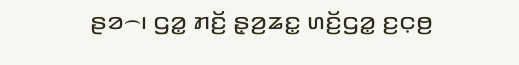ꤔꤤ꤮꤯ ꤞꤤ꤭ ꤊꤢꤩ꤬ ꤔ꤫ꤤ꤬ꤘꤢ꤭ ꤛꤢꤩ꤬ꤞꤤ꤭ ꤢ꤬ꤍ꤫ꤥ꤬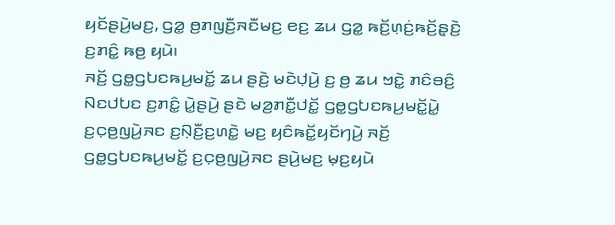ꤟꤢꤩꤔꤣꤧ꤬ꤗꤢ꤬, ꤞꤤ꤭ ꤥ꤬ꤊꤜꤢꤪ꤬ꤏꤢꤪꤗꤢ꤬ ꤕꤢ꤬ ꤘꤣ ꤞꤤ꤭ ꤒꤢꤩ꤬ꤛ꤫ꤢꤦ꤬ꤒꤢꤩ꤬ꤔ꤫ꤢꤧ꤬ ꤢ꤬ꤊꤢꤨ꤭ ꤒꤥ꤬ ꤟꤣꤧ꤯
ꤏꤢꤩ꤬ ꤞꤥ꤭ꤞꤝꤢꤒꤣ꤬ꤗꤢꤩ꤭ ꤘꤣ ꤔꤢꤧ꤬ ꤗꤢꤧꤓ꤫ꤣꤧ꤬ ꤢ꤬ ꤥ꤬ ꤘꤣ ꤠꤢꤧ꤭ ꤊꤢꤨꤋꤢꤨ꤬ ꤡꤢꤓꤝꤢ ꤢ꤬ꤊꤢꤨ꤭ ꤣꤧ꤭ꤔꤣꤧ꤬ ꤔꤢꤧ ꤗꤤ꤬ꤊꤢꤪ꤭ꤓꤢꤩ꤭ ꤞꤥ꤭ꤞꤝꤢꤒꤣ꤬ꤗꤢꤩ꤭ꤣꤧ꤭ ꤢ꤬ꤍ꤫ꤥ꤬ꤜꤣꤧ꤬ꤏꤢ ꤢ꤬ꤡ꤫ꤢꤪ꤬ꤢ꤬ꤛꤢꤧ꤭ ꤗꤢ꤬ ꤟꤢꤨꤒꤢꤩ꤭ꤟꤢꤩꤚꤣꤧ꤬ ꤏꤢꤩ꤬ ꤞꤥ꤭ꤞꤝꤢꤒꤣ꤬ꤗꤢꤩ꤭ ꤢ꤬ꤍ꤫ꤥ꤬ꤜꤣꤧ꤬ꤏꤢ ꤔꤣꤧ꤬ꤗꤢ꤬ ꤗ꤫ꤢ꤬ꤟꤣꤧ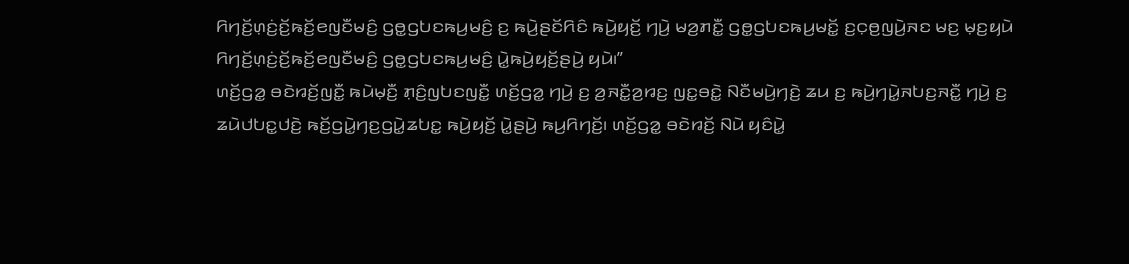ꤖꤚꤢꤩ꤬ꤛ꤫ꤢꤦ꤬ꤢꤩ꤬ꤒꤢꤩ꤬ꤕꤜꤢꤪꤗꤢꤨ꤬ ꤞꤥ꤭ꤞꤝꤢꤒꤣ꤬ꤗꤢꤨ꤬ ꤢ꤬ ꤒꤣꤧ꤬ꤔꤢꤩꤖꤢꤨ ꤒꤣꤧ꤬ꤟꤢꤩ꤬ ꤚꤣꤧ꤬ ꤗꤤ꤬ꤊꤢꤪ꤭ ꤞꤥ꤭ꤞꤝꤢꤒꤣ꤬ꤗꤢꤩ꤭ ꤢ꤬ꤍ꤫ꤥ꤬ꤜꤣꤧ꤬ꤏꤢ ꤗꤢ꤬ ꤗ꤫ꤢ꤬ꤟꤣꤧ ꤖꤚꤢꤩ꤬ꤛ꤫ꤢꤦ꤬ꤢꤩ꤬ꤒꤢꤩ꤬ꤕꤜꤢꤪꤗꤢꤨ꤬ ꤞꤥ꤭ꤞꤝꤢꤒꤣ꤬ꤗꤢꤨ꤬ ꤣꤧ꤭ꤒꤣꤧ꤬ꤟꤢꤩ꤬ꤔꤣꤧ꤬ ꤟꤣꤧ꤯”
ꤛꤢꤩ꤬ꤞꤤ꤭ ꤋꤢꤧꤙꤢꤩ꤬ꤜꤢꤪ꤭ ꤒꤣꤧꤗ꤫ꤢꤪ꤬ ꤊ꤫ꤢꤨ꤬ꤜꤝꤢꤜꤢꤪ꤭ ꤛꤢꤩ꤬ꤞꤤ꤭ ꤚꤣꤧ꤬ ꤢ꤬ ꤤ꤬ꤏꤢꤪ꤭ꤤ꤬ꤙꤢ꤬ ꤜꤢ꤭ꤋꤢꤧ꤭ ꤡꤢꤪꤗꤣꤧ꤬ꤚꤢꤧ꤬ ꤘꤣ ꤢ꤬ ꤒꤣꤧ꤬ꤚꤣꤧ꤭ꤏꤝꤢ꤬ꤏꤢꤪ꤭ ꤚꤣꤧ꤬ ꤢ꤬ ꤘꤣꤧꤓꤝꤢ꤭ꤓꤢꤧ꤬ ꤒꤢꤩ꤬ꤞꤣꤧ꤭ꤚꤢ꤬ꤞꤣꤧ꤭ꤘꤝꤢ꤭ ꤒꤣꤧ꤬ꤟꤢꤩ꤬ ꤣꤧ꤭ꤔꤣꤧ꤬ ꤒꤣ꤬ꤖꤚꤢꤩ꤬꤯ ꤛꤢꤩ꤬ꤞꤤ꤭ ꤋꤢꤧꤙꤢꤩ꤬ ꤡꤣꤧ ꤟꤢꤨꤣꤧ꤭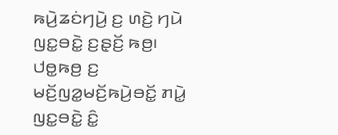ꤒꤣꤧ꤬ꤘꤢꤦꤚꤣꤧ꤬ ꤢ꤬ ꤛꤢꤧ꤬ ꤚꤣꤧ ꤜꤢ꤭ꤋꤢꤧ꤭ ꤢ꤬ꤔ꤫ꤢꤩ꤬ ꤒꤥ꤬꤯ ꤓꤥ꤭ꤒꤥ꤬ ꤢ꤬ ꤗꤢꤩ꤬ꤜꤤ꤭ꤗꤢꤩ꤬ꤒꤣꤧ꤬ꤋꤢꤩ꤭ ꤊꤣꤧ꤭ ꤜꤢ꤭ꤋꤢꤧ꤭ ꤢꤨ꤭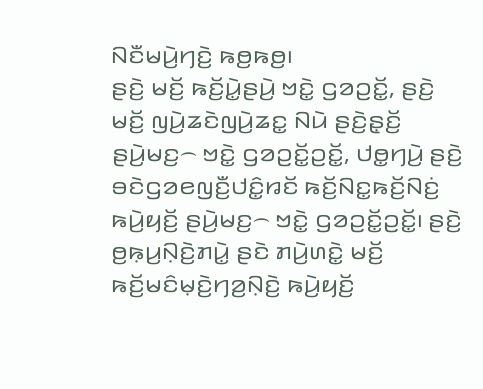ꤡꤢꤪꤗꤣꤧ꤬ꤚꤢꤧ꤬ ꤒꤥ꤬ꤒꤥ꤬꤯
ꤔꤢꤧ꤬ ꤗꤢꤩ꤬ ꤒꤢꤩ꤬ꤣꤧ꤭ꤔꤣꤧ꤬ ꤠꤢꤧ꤭ ꤞꤤꤑꤢꤩ꤭, ꤔꤢꤧ꤬ ꤗꤢꤩ꤬ ꤜꤣꤧ꤬ꤘꤢꤧꤜꤣꤧ꤬ꤘꤢ꤭ ꤡꤣꤧ ꤔꤢꤧ꤬ꤔ꤫ꤢꤩ꤬ ꤔꤣꤧ꤬ꤗꤢ꤬꤮ ꤠꤢꤧ꤭ ꤞꤤꤑꤢꤩ꤭ꤑꤢꤩ꤭, ꤓꤥ꤭ꤚꤣꤧ꤬ ꤔꤢꤧ꤬ ꤋꤢꤧꤞꤤꤕꤜꤢꤪ꤬ꤓꤢꤨ꤭ꤙꤢꤩ ꤒꤢꤩ꤬ꤡꤢ꤭ꤒꤢꤩ꤬ꤡꤢꤦ꤬ ꤒꤣꤧ꤬ꤟꤢꤩ꤬ ꤔꤣꤧ꤬ꤗꤢ꤬꤮ ꤠꤢꤧ꤭ ꤞꤤꤑꤢꤩ꤭ꤑꤢꤩ꤭꤯ ꤔꤢꤧ꤬ ꤥ꤬ꤒ꤫ꤣ꤬ꤡ꤫ꤢꤧ꤬ꤊꤣꤧ꤭ ꤔꤢꤧ ꤊꤣꤧ꤬ꤛꤢꤧ꤭ ꤗꤢꤩ꤬ ꤒꤢꤩ꤬ꤗꤢꤨꤗ꤫ꤢꤧ꤬ꤚꤤ꤬ꤡ꤫ꤢꤧ꤬ ꤒꤣꤧ꤬ꤟꤢꤩ꤬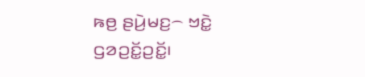ꤒꤥ꤬ ꤔꤣꤧ꤬ꤗꤢ꤬꤮ ꤠꤢꤧ꤭ ꤞꤤꤑꤢꤩ꤭ꤑꤢꤩ꤭꤯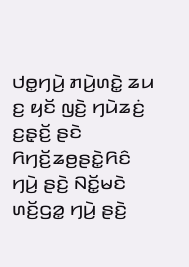ꤓꤥ꤭ꤚꤣꤧ꤬ ꤊꤣꤧ꤬ꤛꤢꤧ꤭ ꤘꤣ ꤢ꤬ ꤟꤢꤩ ꤜꤢꤧ꤬ ꤚꤣꤧꤘꤢꤦ꤬ ꤢ꤬ꤔ꤫ꤢꤩ꤬ ꤔꤢꤧ ꤖꤚꤢꤩ꤬ꤘꤥ꤬ꤔꤢꤧ꤭ꤖꤢꤨ ꤚꤣꤧ꤬ ꤔꤢꤧ꤬ ꤡꤢꤩ꤭ꤗꤢꤧ ꤛꤢꤩ꤬ꤞꤤ꤭ ꤚꤣꤧ꤬ ꤔꤢꤧ꤬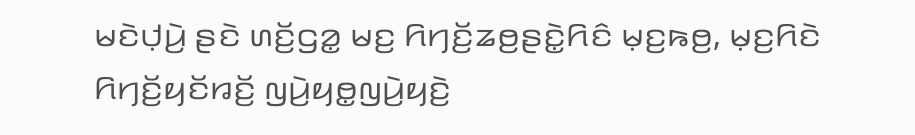ꤗꤢꤧꤓ꤫ꤣꤧ꤬ ꤔꤢꤧ ꤛꤢꤩ꤬ꤞꤤ꤭ ꤗꤢ꤬ ꤖꤚꤢꤩ꤬ꤘꤥ꤬ꤔꤢꤧ꤭ꤖꤢꤨ ꤗ꤫ꤢ꤬ꤒꤥ꤬, ꤗ꤫ꤢ꤬ꤖꤢꤧ ꤖꤚꤢꤩ꤬ꤟꤢꤩꤙꤢꤩ꤬ ꤜꤣꤧ꤬ꤟꤥ꤭ꤜꤣꤧ꤬ꤟꤢꤧ꤬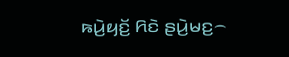ꤒꤣꤧ꤬ꤟꤢꤩ꤬ ꤖꤢꤧ ꤔꤣꤧ꤬ꤗꤢ꤬꤮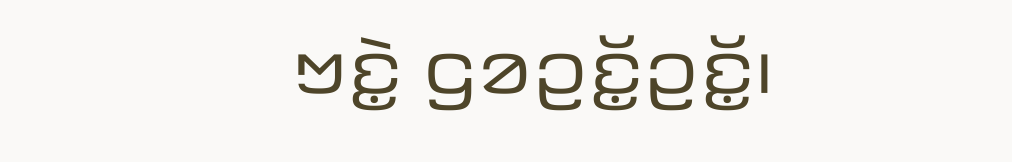ꤠꤢꤧ꤭ ꤞꤤꤑꤢꤩ꤭ꤑꤢꤩ꤭꤯